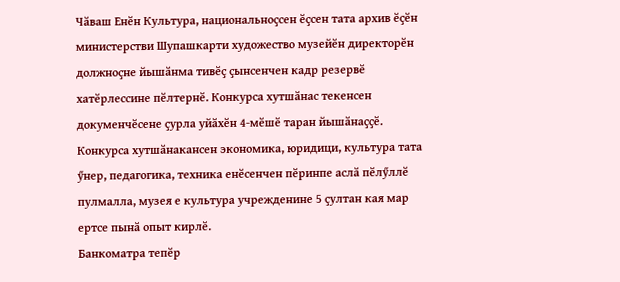Чӑваш Енӗн Культура, национальноҫсен ӗҫсен тата архив ӗҫӗн министерстви Шупашкарти художество музейӗн директорӗн должноҫне йышӑнма тивӗҫ ҫынсенчен кадр резервӗ хатӗрлессине пӗлтернӗ. Конкурса хутшӑнас текенсен докуменчӗсене ҫурла уйӑхӗн 4-мӗшӗ таран йышӑнаҫҫӗ.
Конкурса хутшӑнакансен экономика, юридици, культура тата ӳнер, педагогика, техника енӗсенчен пӗринпе аслӑ пӗлӳллӗ пулмалла, музея е культура учрежденине 5 ҫултан кая мар ертсе пынӑ опыт кирлӗ.
Банкоматра тепӗр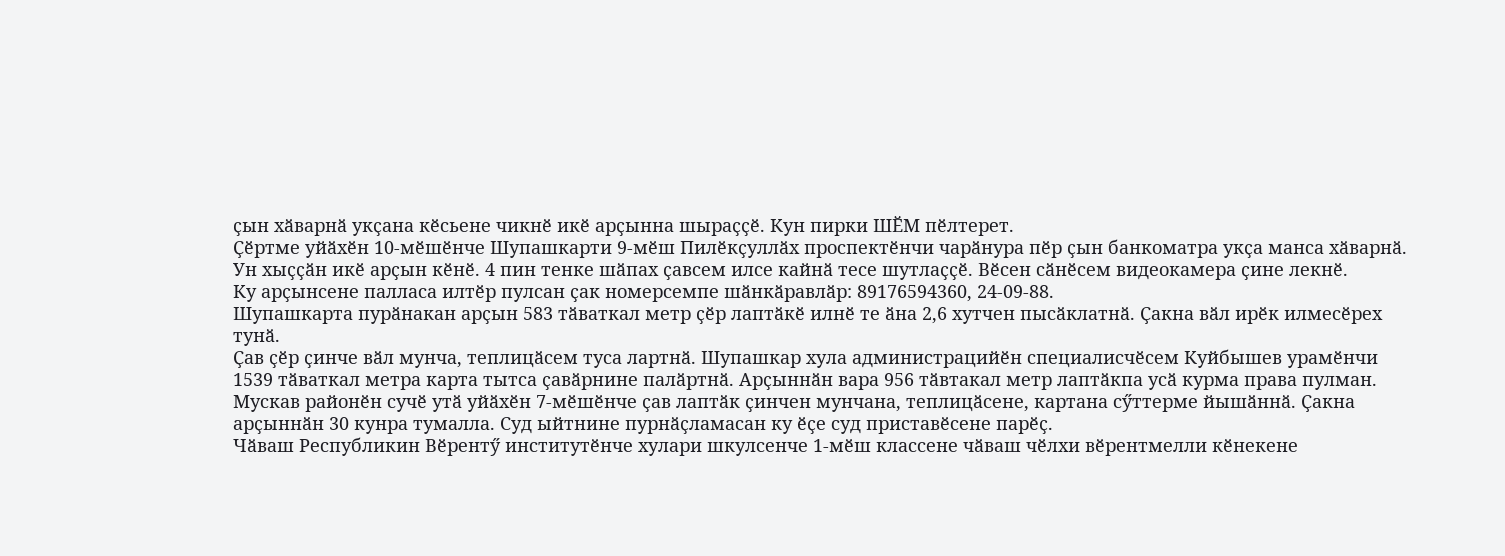ҫын хӑварнӑ укҫана кӗсьене чикнӗ икӗ арҫынна шыраҫҫӗ. Кун пирки ШӖМ пӗлтерет.
Ҫӗртме уйӑхӗн 10-мӗшӗнче Шупашкарти 9-мӗш Пилӗкҫуллӑх проспектӗнчи чарӑнура пӗр ҫын банкоматра укҫа манса хӑварнӑ. Ун хыҫҫӑн икӗ арҫын кӗнӗ. 4 пин тенке шӑпах ҫавсем илсе кайнӑ тесе шутлаҫҫӗ. Вӗсен сӑнӗсем видеокамера ҫине лекнӗ.
Ку арҫынсене палласа илтӗр пулсан ҫак номерсемпе шӑнкӑравлӑр: 89176594360, 24-09-88.
Шупашкарта пурӑнакан арҫын 583 тӑваткал метр ҫӗр лаптӑкӗ илнӗ те ӑна 2,6 хутчен пысӑклатнӑ. Ҫакна вӑл ирӗк илмесӗрех тунӑ.
Ҫав ҫӗр ҫинче вӑл мунча, теплицӑсем туса лартнӑ. Шупашкар хула администрацийӗн специалисчӗсем Куйбышев урамӗнчи 1539 тӑваткал метра карта тытса ҫавӑрнине палӑртнӑ. Арҫыннӑн вара 956 тӑвтакал метр лаптӑкпа усӑ курма права пулман.
Мускав районӗн сучӗ утӑ уйӑхӗн 7-мӗшӗнче ҫав лаптӑк ҫинчен мунчана, теплицӑсене, картана сӳттерме йышӑннӑ. Ҫакна арҫыннӑн 30 кунра тумалла. Суд ыйтнине пурнӑҫламасан ку ӗҫе суд приставӗсене парӗҫ.
Чӑваш Республикин Вӗрентӳ институтӗнче хулари шкулсенче 1-мӗш классене чӑваш чӗлхи вӗрентмелли кӗнекене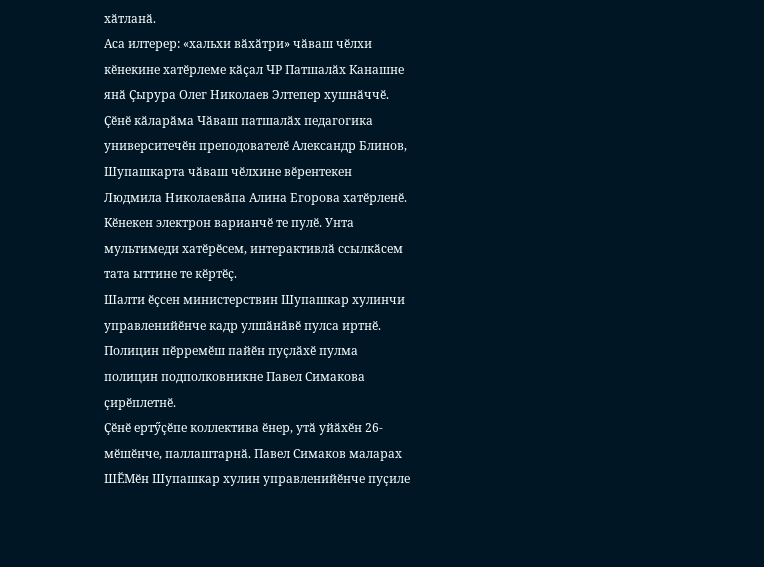хӑтланӑ.
Аса илтерер: «хальхи вӑхӑтри» чӑваш чӗлхи кӗнекине хатӗрлеме кӑҫал ЧР Патшалӑх Канашне янӑ Ҫырура Олег Николаев Элтепер хушнӑччӗ.
Ҫӗнӗ кӑларӑма Чӑваш патшалӑх педагогика университечӗн преподователӗ Александр Блинов, Шупашкарта чӑваш чӗлхине вӗрентекен Людмила Николаевӑпа Алина Егорова хатӗрленӗ. Кӗнекен электрон варианчӗ те пулӗ. Унта мультимеди хатӗрӗсем, интерактивлӑ ссылкӑсем тата ыттине те кӗртӗҫ.
Шалти ӗҫсен министерствин Шупашкар хулинчи управленийӗнче кадр улшӑнӑвӗ пулса иртнӗ. Полицин пӗрремӗш пайӗн пуҫлӑхӗ пулма полицин подполковникне Павел Симакова ҫирӗплетнӗ.
Ҫӗнӗ ертӳҫӗпе коллектива ӗнер, утӑ уйӑхӗн 26-мӗшӗнче, паллаштарнӑ. Павел Симаков маларах ШӖМӗн Шупашкар хулин управленийӗнче пуҫиле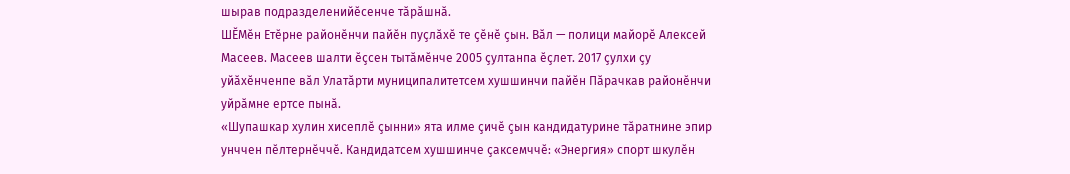шырав подразделенийӗсенче тӑрӑшнӑ.
ШӖМӗн Етӗрне районӗнчи пайӗн пуҫлӑхӗ те ҫӗнӗ ҫын. Вӑл — полици майорӗ Алексей Масеев. Масеев шалти ӗҫсен тытӑмӗнче 2005 ҫултанпа ӗҫлет. 2017 ҫулхи ҫу уйӑхӗнченпе вӑл Улатӑрти муниципалитетсем хушшинчи пайӗн Пӑрачкав районӗнчи уйрӑмне ертсе пынӑ.
«Шупашкар хулин хисеплӗ ҫынни» ята илме ҫичӗ ҫын кандидатурине тӑратнине эпир унччен пӗлтернӗччӗ. Кандидатсем хушшинче ҫаксемччӗ: «Энергия» спорт шкулӗн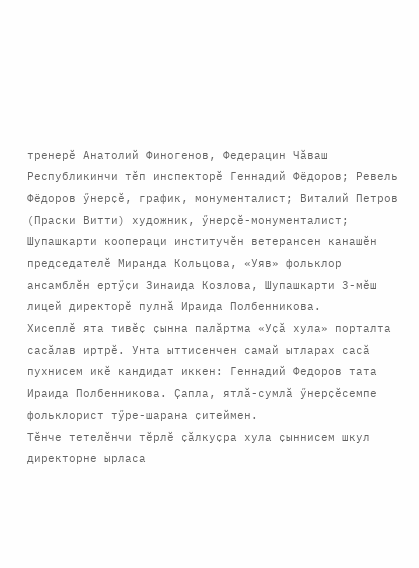тренерӗ Анатолий Финогенов, Федерацин Чӑваш Республикинчи тӗп инспекторӗ Геннадий Фёдоров; Ревель Фёдоров ӳнерҫӗ, график, монументалист; Виталий Петров (Праски Витти) художник, ӳнерҫӗ-монументалист; Шупашкарти коопераци институчӗн ветерансен канашӗн председателӗ Миранда Кольцова, «Уяв» фольклор ансамблӗн ертӳҫи Зинаида Козлова, Шупашкарти 3-мӗш лицей директорӗ пулнӑ Ираида Полбенникова.
Хисеплӗ ята тивӗҫ ҫынна палӑртма «Уҫӑ хула» порталта сасӑлав иртрӗ. Унта ыттисенчен самай ытларах сасӑ пухнисем икӗ кандидат иккен: Геннадий Федоров тата Ираида Полбенникова. Ҫапла, ятлӑ-сумлӑ ӳнерҫӗсемпе фольклорист тӳре-шарана ҫитеймен.
Тӗнче тетелӗнчи тӗрлӗ ҫӑлкуҫра хула ҫыннисем шкул директорне ырласа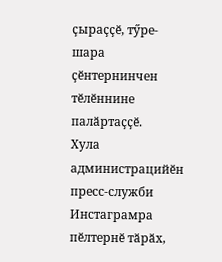ҫыраҫҫӗ, тӳре-шара ҫӗнтернинчен тӗлӗннине палӑртаҫҫӗ.
Хула администрацийӗн пресс-служби Инстаграмра пӗлтернӗ тӑрӑх,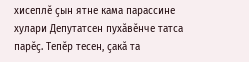хисеплӗ ҫын ятне кама парассине хулари Депутатсен пухӑвӗнче татса парӗҫ. Тепӗр тесен, ҫакӑ та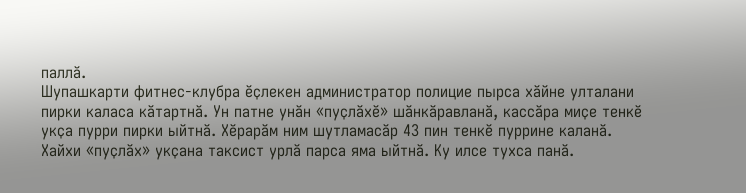паллӑ.
Шупашкарти фитнес-клубра ӗҫлекен администратор полицие пырса хӑйне улталани пирки каласа кӑтартнӑ. Ун патне унӑн «пуҫлӑхӗ» шӑнкӑравланӑ, кассӑра миҫе тенкӗ укҫа пурри пирки ыйтнӑ. Хӗрарӑм ним шутламасӑр 43 пин тенкӗ пуррине каланӑ.
Хайхи «пуҫлӑх» укҫана таксист урлӑ парса яма ыйтнӑ. Ку илсе тухса панӑ.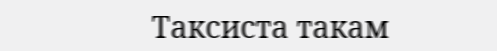Таксиста такам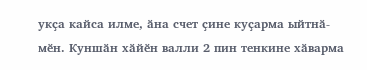укҫа кайса илме, ӑна счет ҫине куҫарма ыйтнӑ-мӗн. Куншӑн хӑйӗн валли 2 пин тенкине хӑварма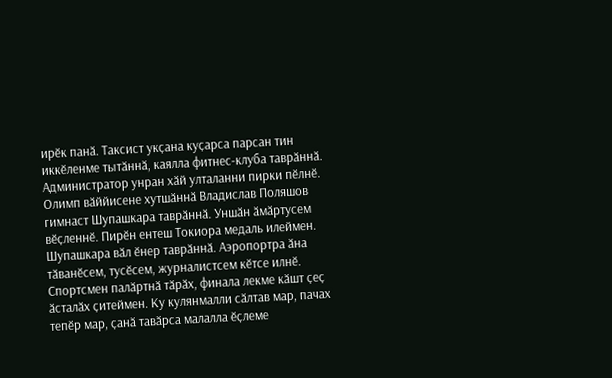ирӗк панӑ. Таксист укҫана куҫарса парсан тин иккӗленме тытӑннӑ, каялла фитнес-клуба таврӑннӑ. Администратор унран хӑй улталанни пирки пӗлнӗ.
Олимп вӑййисене хутшӑннӑ Владислав Поляшов гимнаст Шупашкара таврӑннӑ. Уншӑн ӑмӑртусем вӗҫленнӗ. Пирӗн ентеш Токиора медаль илеймен.
Шупашкара вӑл ӗнер таврӑннӑ. Аэропортра ӑна тӑванӗсем, тусӗсем, журналистсем кӗтсе илнӗ.
Спортсмен палӑртнӑ тӑрӑх, финала лекме кӑшт ҫеҫ ӑсталӑх ҫитеймен. Ку кулянмалли сӑлтав мар, пачах тепӗр мар, ҫанӑ тавӑрса малалла ӗҫлеме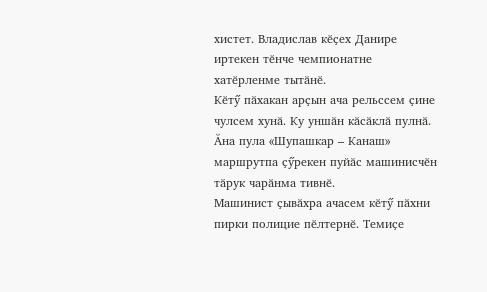хистет. Владислав кӗҫех Данире иртекен тӗнче чемпионатне хатӗрленме тытӑнӗ.
Кӗтӳ пӑхакан арҫын ача рельссем ҫине чулсем хунӑ. Ку уншӑн кӑсӑклӑ пулнӑ. Ӑна пула «Шупашкар – Канаш» маршрутпа ҫӳрекен пуйӑс машинисчӗн тӑрук чарӑнма тивнӗ.
Машинист ҫывӑхра ачасем кӗтӳ пӑхни пирки полицие пӗлтернӗ. Темиҫе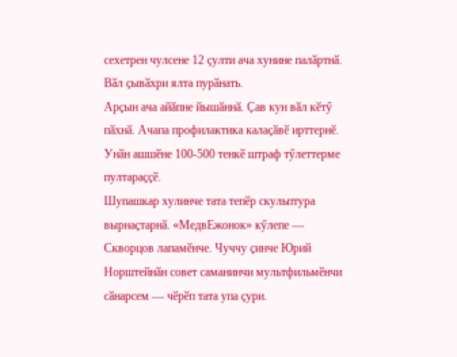сехетрен чулсене 12 ҫулти ача хунине палӑртнӑ. Вӑл ҫывӑхри ялта пурӑнать.
Арҫын ача айӑпне йышӑннӑ. Ҫав кун вӑл кӗтӳ пӑхнӑ. Ачапа профилактика калаҫӑвӗ ирттернӗ. Унӑн ашшӗне 100-500 тенкӗ штраф тӳлеттерме пултараҫҫӗ.
Шупашкар хулинче тата тепӗр скульптура вырнаҫтарнӑ. «МедвЕжонок» кӳлепе — Скворцов лапамӗнче. Чуччу ҫинче Юрий Норштейнӑн совет саманинчи мультфильмӗнчи сӑнарсем — чӗрӗп тата упа ҫури.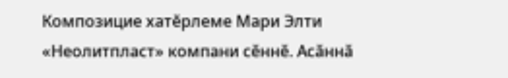Композицие хатӗрлеме Мари Элти «Неолитпласт» компани сӗннӗ. Асӑннӑ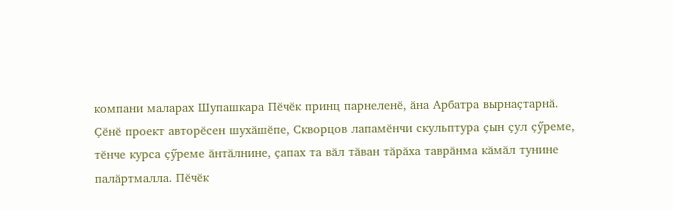компани маларах Шупашкара Пӗчӗк принц парнеленӗ, ӑна Арбатра вырнаҫтарнӑ.
Ҫӗнӗ проект авторӗсен шухӑшӗпе, Скворцов лапамӗнчи скульптура ҫын ҫул ҫӳреме, тӗнче курса ҫӳреме ӑнтӑлнине, ҫапах та вӑл тӑван тӑрӑха таврӑнма кӑмӑл тунине палӑртмалла. Пӗчӗк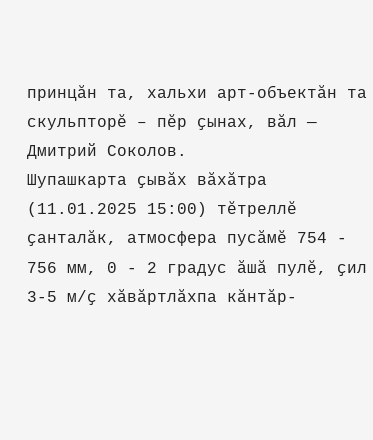принцӑн та, хальхи арт-объектӑн та скульпторӗ – пӗр ҫынах, вӑл — Дмитрий Соколов.
Шупашкарта ҫывӑх вӑхӑтра (11.01.2025 15:00) тӗтреллӗ ҫанталӑк, атмосфера пусӑмӗ 754 - 756 мм, 0 - 2 градус ӑшӑ пулӗ, ҫил 3-5 м/ҫ хӑвӑртлӑхпа кӑнтӑр-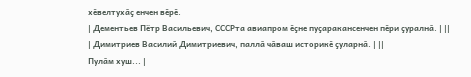хӗвелтухӑҫ енчен вӗрӗ.
| Дементьев Пётр Васильевич, СССРта авиапром ӗҫне пуҫаракансенчен пӗри ҫуралнӑ. | ||
| Димитриев Василий Димитриевич, паллӑ чӑваш историкӗ ҫуларнӑ. | ||
Пулӑм хуш... |